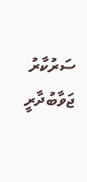ސަރުކާރު ޖަވާބުދާރީ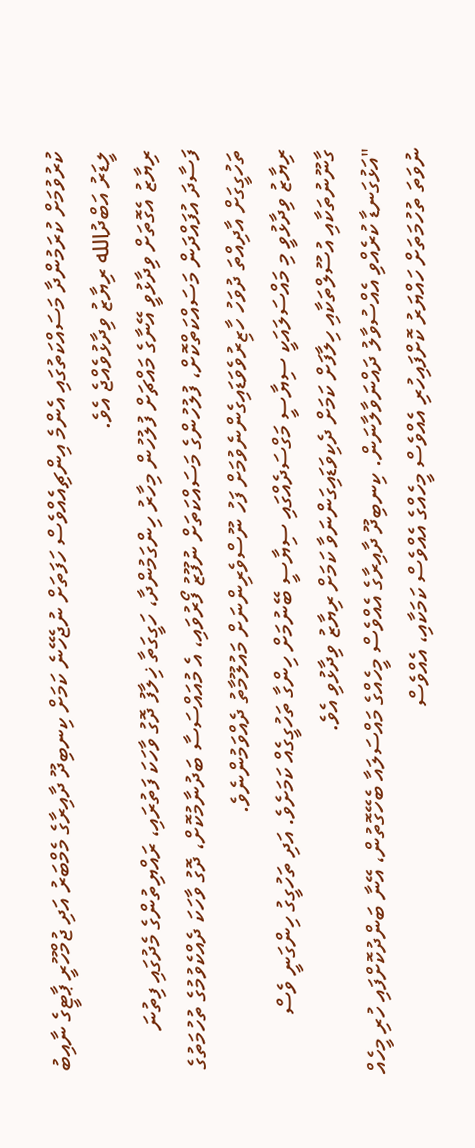ކުރުވުމަށް ކުރަމުންދާ މަސައްކަތުގައި އެންމެ އިންޗިއެއްވެސް ހަފަތަށް ނުޖެހޭނެ ކަމަށް ކިނބިދޫ ދާއިރާގެ މެމްބަރު އަދި ޖުމްހޫރީ ޕާޓީގެ ނާއިބު ލީޑަރު އަބްދުالله ރިޔާޒު ވިދާޅުވެއްޖެ އެވެ.
ރިޔާޒު އެގޮތަށް ވިދާޅުވީ އޭނާގެ މައްޗަށް ފުލުހުން މިހާރު ހިންގަމުންދާ، ހަގީގަތާ ޚިލާފު ދޮގު ވާހަކަ ފަތުރައި، ރައްޔިތުންގެ މެދުގައި ފިތުނަ ފަސާދަ އުފައްދަން މަސައްކަތްކޮށް، ފުލުހުންގެ މަސައްކަތަށް ނުފޫޒު ފޯރުވައި، އެ މުއައްސަސާ ބަދުނާމުކޮށް، ދޮގު ވާހަކަ ދެއްކެވުމުގެ ތުހުމަތުގެ ތަހުގީގަށް އާދިއްތަ ދުވަހު ހާޒިރުވެވަޑައިގެންނެވުމަށް ފަހު ނޫސްވެރިންނަށް މައުލޫމާތު ދެއްވަމުންނެވެ.
ރިޔާޒު ވިދާޅުވީ މި މައްސަލައަކީ ސިޔާސީ މަގްސަދެއްގައި ސިޔާސީ ބޭނުމަށް ހިންގާ ތަހުގީގެއް ކަމަށެވެ. އަދި ތަހުގީގު ހިންގަނީ ވެސް ގާނޫނުތަކާއި އުސޫލްތަކާއި ހިލާފަށް ކަމަށް ދެކިވަޑައިގަންނަވާ ކަމަށް ރިޔާޒު ވިދާޅުވި އެވެ.
"އަޅުގަނޑާ ކުރެއްވި އެއްސުވާލު ދައްނަވާލާނަން. ކިނބިދޫ ދާއިރާގެ އެއްވެސް މީހެއްގެ މައްސަލައާ ބެހޭގޮތުން، އޭނާ ބަންދުކޮށްފައި ހުރި މީހެއް ނުވަތަ ތުހުމަތަށް ހައްޔަރު ކޮށްފައިހުރި އެއްވެސް މީހެއްގެ އެއްވެސް ކަމަކާއި، އެއްވެސް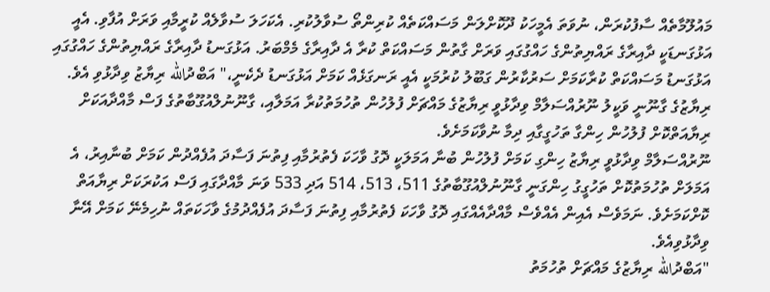މައުލޫމާތެއް ސާފުކުރަން، ނުވަތަ އެމީހަކު ދޫކޮށްލަން މަސައްކަތެއް ކުރިންތޯ ސުވާލުކުރި. އެކަހަލަ ސުވާލެއް ކުރީމާއި ވަރަށް އުފާވި. އެއީ އަޅުގަނޑަކީ ދާއިރާގެ ރައްޔިތުންގެ ހައްގުގައި ވަރަށް ގާތުން މަސައްކަތް ކުރާ އެ ދާއިރާގެ މެމްބަރު. އަޅުގަނޑު ދާއިރާގެ ރައްޔިތުންގެ ހައްގުގައި އަޅުގަނޑު މަސައްކަތް ކުރާކަމަށް ސަރުކާރުން ގަބޫލު ކުރުމަކީ އެއީ ރަނގަޅެއް ކަމަށް އަޅުގަނޑު ދެކެނީ،" އަބްދުالله ރިޔާޒު ވިދާޅުވި އެވެ.
ރިޔާޒުގެ ގާނޫނީ ވަކީލު ނޫރުއްސަލާމް ވިދާޅުވީ ރިޔާޒުގެ މައްޗަށް ފުލުހުން ތުހުމަތުކުރާ އަމަލާއި، ގާނޫނުލްއުގޫބާތުގެ ފަސް މާއްދާއަކަށް ރިޔާއަތްކޮށް ފުލުހުން ހިންގާ ތަހުގީގާއި ދިމާ ނުވާކަމަށެވެ.
ނޫރުއްސަލާމް ވިދާޅުވީ ރިޔާޒު ހިންގި ކަމަށް ފުލުހުން ބުނާ އަމަލަކީ ދޮގު ވާހަކަ ފެތުރުމާއި ފިތުނަ ފަސާދަ އުފެއްދުން ކަމަށް ބުނާއިރު، އެ އަމަލަށް ތުހުމަތުކޮށް ތަހުގީގު ހިންގަނީ ގާނޫނުލްއުގޫބާތުގެ 511، 513، 514 އަދި 533 ވަނަ މާއްދާގައި ފަސް އަކުރަކަށް ރިޔާއަތް ކޮށްކަމަށެވެ. ނަމަވެސް އެއިން އެއްވެސް މާއްދާއެއްގައި ދޮގު ވާހަކަ ފެތުރުމާއި ފިތުނަ ފަސާދަ އުފެއްދުމުގެ ވާހަކަތައް ނުހިމެނޭ ކަމަށް އޭނާ ވިދާޅުވިއެވެ.
"އަބްދުالله ރިޔާޒުގެ މައްޗަށް ތުހުމަތު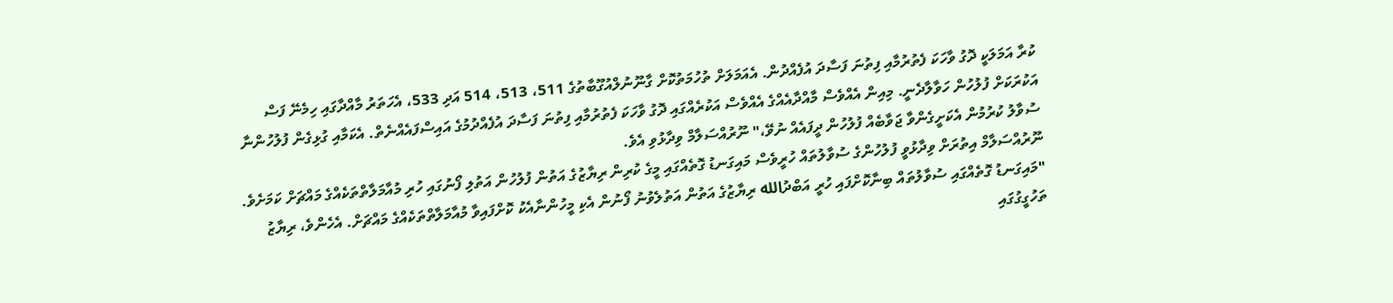ކުރާ އަމަލަކީ ދޮގު ވާހަކަ ފެތުރުމާއި ފިތުނަ ފަސާދަ އުފެއްދުން. އެއަމަލަށް ތުހުމަތުކޮށް ގާނޫނުލްއުގޫބާތުގެ 511، 513، 514 އަދި 533، އެހަތަރު މާއްދާގައި ހިމެނޭ ފަސް އަކުރަކަށް ފުލުހުން ހަވާލާދެނީ. މިއިން އެއްވެސް މާއްދާއެއްގެ އެއްވެސް އަކުރެއްގައި ދޮގު ވާހަކަ ފެތުރުމާއި ފިތުނަ ފަސާދަ އުފެއްދުމުގެ އައިސްފައެއްނެތް. އެކަމާއި ގުޅިގެން ފުލުހުންނާ ސުވާލު ކުރުމުން އެކަށީގެންވާ ޖަވާބެއް ފުލުހުން ދީފައެއް ނުވޭ،" ނޫރުއްސަލާމް ވިދާޅުވި އެވެ.
ނޫރުއްސަލާމް އިތުރަށް ވިދާޅުވީ ފުލުހުންގެ ސުވާލުތައް ހުރީވެސް މައިގަނޑު ގޮތެއްގައި މީގެ ކުރިން ރިޔާޒުގެ އަތުން ފުލުހުން އަތުލި ފޯނުގައި ހުރި މުއާމަލާތްތަކެއްގެ މައްޗަށް ކަމަށެވެ.
"މައިގަނޑު ގޮތެއްގައި ސުވާލުތައް ބިނާކޮށްފައި ހުރީ އަބްދުالله ރިޔާޒުގެ އަތުން އަތުލެވުނު ފޯނުން އެކި މީހުންނާއެކު ކޮށްފައިވާ މުއާމަލާތްތަކެއްގެ މައްޗަށް. އެހެންވެ، ރިޔާޒު ތަހުގީގުގައި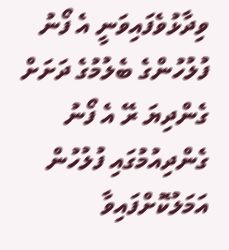ވިދާޅުވެފައިވަނީ އެ ފޯނު ފުލުހުންގެ ބެލުމުގެ ދަށަށް ގެންދިޔަ ރޭ އެ ފޯނު ގެންދިއުމުގައި ފުލުހުން އަމަލުކޮށްފައިވާ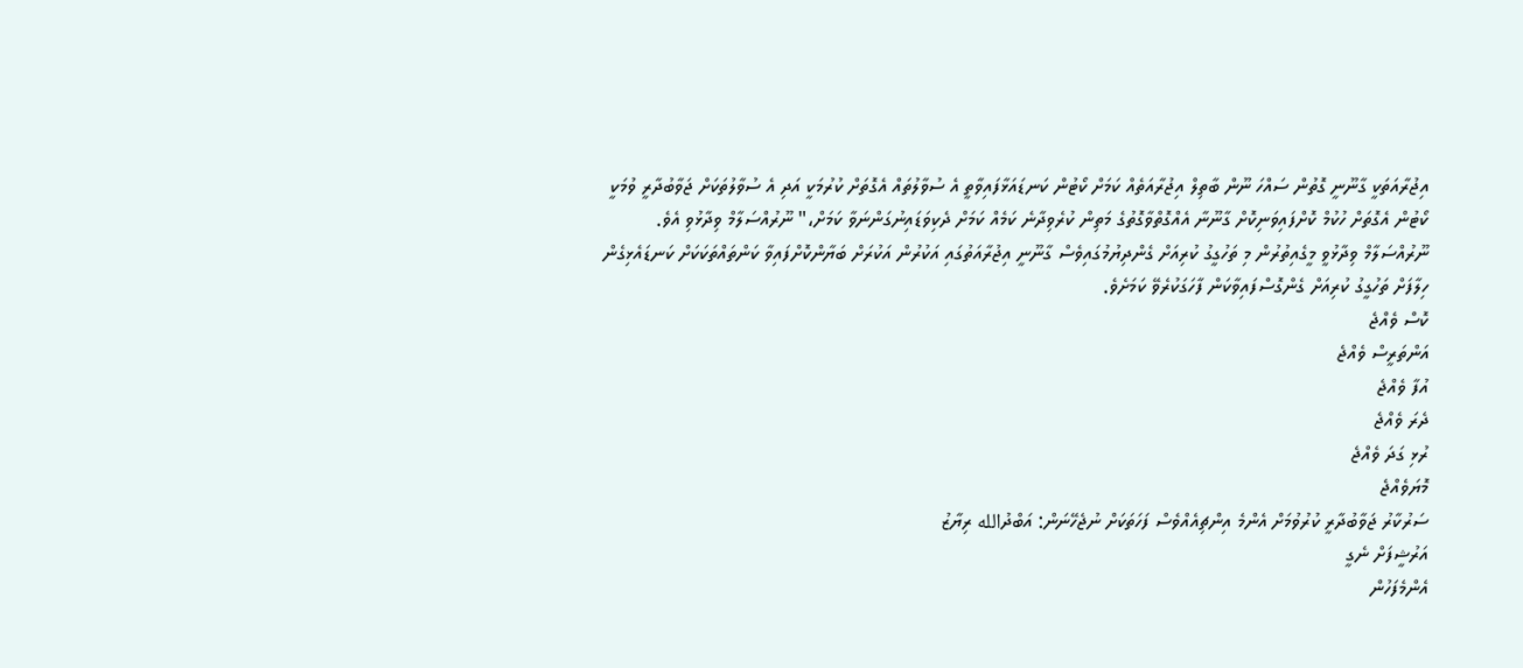އިޖުރާއަތަކީ ގާނޫނީ ގޮތުން ސައްހަ ނޫން ބާތިލް އިޖުރާއަތެއް ކަމަށް ކޯޓުން ކަނޑައަޅާފައިވާތީ އެ ސުވާލުތައް އެގޮތަށް ކުރުމަކީ އަދި އެ ސުވާލުތަކަށް ޖަވާބުދާރީ ވުމަކީ ކޯޓުން އެގޮތަށް ހުކުމް ކޮށްފައިވަނިކޮށް ގާނޫނާ އެއްގޮތްވާގޮތުގެ މަތިން ކުރެވިދާނެ ކަމެއް ކަމަށް ދެކިވަޑައިނުގަންނަވާ ކަމަށް،" ނޫރުއްސަލާމް ވިދާޅުވި އެވެ.
ނޫރުއްސަލާމް ވިދާޅުވީ މީގެއިތުރުން މި ތަހުގީގު ކުރިއަށް ގެންދިޔުމުގައިވެސް ގާނޫނީ އިޖުރާއަތުގައި އަކުރުން އަކުރަށް ބަޔާންކޮށްފައިވާ ކަންތައްތަކަކަށް ކަނޑައެޅިގެން ހިލާފަށް ތަހުގީގު ކުރިއަށް ގެންގޮސްފައިވާކަން ފާހަގަކުރެވޭ ކަމަށެވެ.
ކޮސް ވެއްޖެ
އަންތަރީސް ވެއްޖެ
އުފާ ވެއްޖެ
ދެރަ ވެއްޖެ
ރުޅި ގަދަ ވެއްޖެ
މޮޔަވެއްޖެ
ސަރުކާރު ޖަވާބުދާރީ ކުރުވުމަށް އެންމެ އިންޗިއެއްވެސް ފަހަތަކަށް ނުޖެހޭނަން: އަބްދުالله ރިޔާޒު
އަރުޝީފަށް ނެގީ
އެންމެފަހުން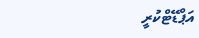އަޕްޑޭޓްކުރީ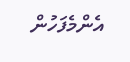އެންމެފަހުން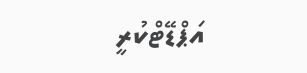އަޕްޑޭޓްކުރީ